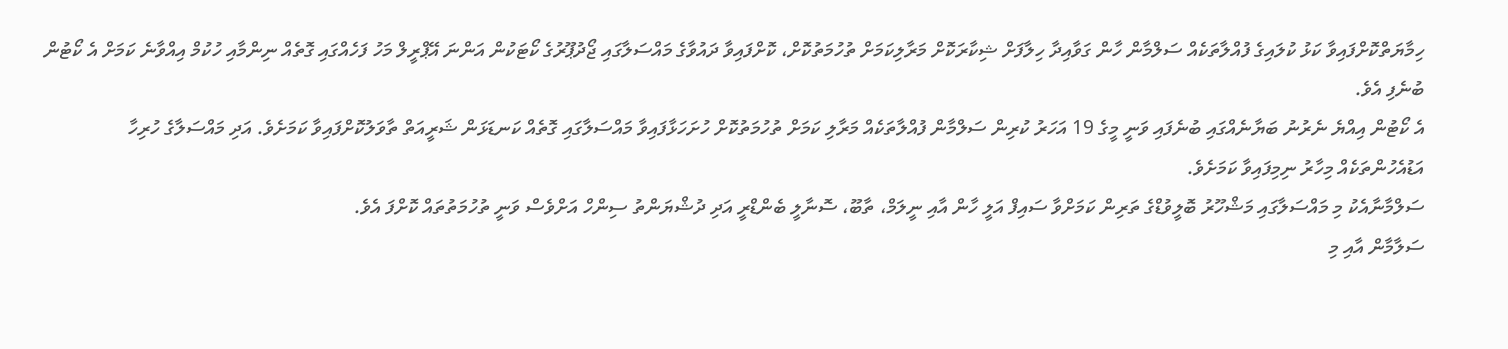ހިމާޔަތްކޮށްފައިވާ ކަޅު ކުލައިގެ ފުއްލާތަކެއް ސަލްމާން ހާން ގަވާއިދާ ހިލާފަށް ޝިކާރަކޮށް މަރާލިކަމަށް ތުހުމަތުކޮށް، ކޮށްފައިވާ ދައުވާގެ މައްސަލާގައި ޖޯދުޕޫރުގެ ކޯޓަކުން އަންނަ އޭޕްރީލް މަހު ފަހެއްގައި ގޮތެއް ނިންމާއި ހުކުމް އިއްވާނެ ކަމަށް އެ ކޯޓުން ބުނެފި އެވެ.
އެ ކޯޓުން އިއްޔެ ނެރުނު ބަޔާނެއްގައި ބުނެފައި ވަނީ މީގެ 19 އަހަރު ކުރިން ސަލްމާން ފުއްލާތަކެއް މަރާލި ކަމަށް ތުހުމަތުކޮށް ހުށަހަޅާފައިވާ މައްސަލާގައި ގޮތެއް ކަނޑަޅަން ޝަރީއަތް ތާވަލުކޮށްފައިވާ ކަމަށެވެ. އަދި މައްސަލާގެ ހުރިހާ އަޑުއެހުންތަކެއް މިހާރު ނިމިފައިވާ ކަމަށެވެ.
ސަލްމާނާއެކު މި މައްސަލާގައި މަޝްހޫރު ބޮލީވުޑްގެ ތަރިން ކަމަށްވާ ސައިފް އަލީ ހާން އާއި ނީލަމް، ތާބޫ، ސޮނާލީ ބެންޑްރީ އަދި ދުޝްޔަންތު ސިންހް އަށްވެސް ވަނީ ތުހުމަތުތައް ކޮށްފަ އެވެ.
ސަލާމާން އާއި މި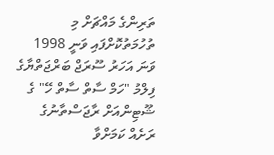ތަރިންގެ މައްޗަށް މި ތުހުމަތުކޮށްފައި ވަނީ 1998 ވަނަ އަހަރު ސޫރަޖް ބަރްޖަތްޔާގެ ފިލްމު "ހަމް ސާތް ސާތް ހޭ" ގެ ޝޫޓިންއަށް ރާޖަސްތާނުގެ ރަށެއް ކަމަށްވާ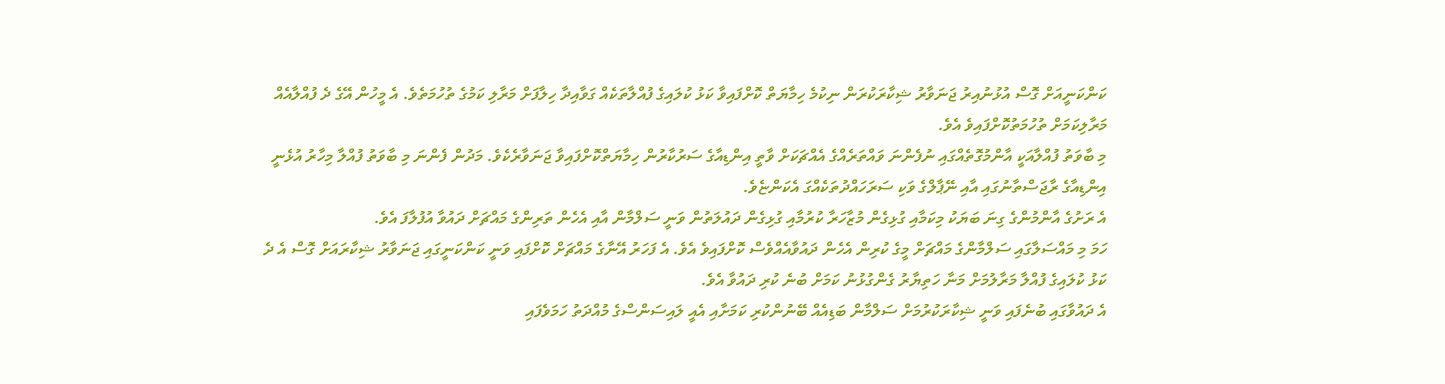ކަންކަނީއަށް ގޮސް އުޅުނުއިރު ޖަނަވާރު ޝިކާރަކުރަން ނިކުމެ ހިމާޔަތް ކޮށްފައިވާ ކަޅު ކުލައިގެ ފުއްލާތަކެއް ގަވާއިދާ ހިލާފަށް މަރާލި ކަމުގެ ތުހުމަތެވެ. އެ މީހުން އޭގެ ދެ ފުއްލާއެއް މަރާލިކަމަށް ތުހުމަތުކޮށްފައިވެ އެވެ.
މި ބާވަތު ފުއްލާއަކީ އާންމުގޮތެއްގައި ނުފެންނަ ވައްތަރެއްގެ އެއްޗަކަށް ވާތީ އިންޑިއާގެ ސަރުކާރުން ހިމާޔަތްކޮށްފައިވާ ޖަނަވާރެކެވެ. މަދުން ފެންނަ މި ބާވަތު ފުއްލާ މިހާރު އުޅެނީ އިންޑިއާގެ ރާޖަސްތާނުގައި އާއި ނޭޕާލްގެ ވަކި ސަރަހައްދުތަކެއްގަ އެކަންޏެވެ.
އެ ރަށުގެ އާންމުންގެ ގިނަ ބަޔަކު މިކަމާއި ގުޅިގެން މުޒާހަރާ ކުރުމާއި ގުޅިގެން ދައުލަތުން ވަނީ ސަލްމާން އާއި އެހެން ތަރިންގެ މައްޗަށް ދައުވާ އުފުލާފަ އެވެ.
ހަމަ މި މައްސަލާގައި ސަލްމާންގެ މައްޗަށް މީގެ ކުރިން އެހެން ދައުވާއެއްވެސް ކޮށްފައިވެ އެވެ. އެ ފަހަރު އޭނާގެ މައްޗަށް ކޮށްފައި ވަނީ ކަންކަނީގައި ޖަނަވާރު ޝިކާރައަށް ގޮސް އެ ދެ ކަޅު ކުލައިގެ ފުއްލާ މަރާލުމަށް މަނާ ހަތިޔާރު ގެންގުޅުނު ކަމަށް ބުނެ ކުރި ދައުވާ އެވެ.
އެ ދައުވާގައި ބުނެފައި ވަނީ ޝިކާރަކުރުމަށް ސަލްމާން ބަޑިއެއް ބޭނުންކުރި ކަމަށާއި އެއީ ލައިސަންސްގެ މުއްދަތު ހަމަވެފައި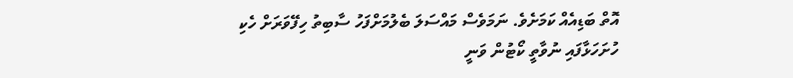އޮތް ބަޑިއެއް ކަމަށެވެ. ނަމަވެސް މައްސަލަ ބެލުމަށްފަހު ސާބިތު ހިފޭވަރަށް ހެކި ހުށަހަޅާފައި ނުވާތީ ކޯޓުން ވަނީ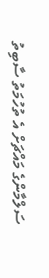ސަލްމާންގެ މައްޗަށް އެ ތުހުމަތު ސާބިތު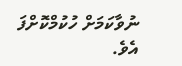ނުވާކަމަށް ހުކުމްކޮށްފަ އެވެ.